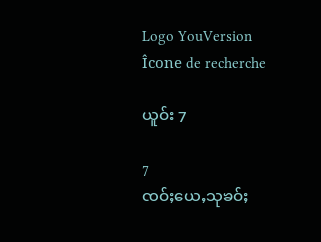Logo YouVersion
Îcone de recherche

ယူဝ်း 7

7
ၸဝ်ႈယေႇသုၶဝ်ႈ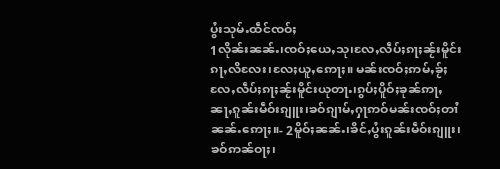ပွႆးသုမ်ႉထဵင်ၸဝ်ႈ
1လိုၼ်းၼၼ်ႉ၊ၸဝ်ႈယေႇသု၊လႄႇလဵပ်ႈၵႃႈၼႂ်းမိူင်းၵႃႇလိလႄး၊လႄႈယူႇဢေႃႈ။ မၼ်းၸဝ်ႈဢမ်ႇၶႂ်ႈလႄႇလဵပ်ႈၵႃႈၼႂ်းမိူင်းယုတႃႉ၊ၵွပ်ႈပိူဝ်ႈၶုၼ်ဢႃႇၼႃႇၵူၼ်းမဵဝ်းၵျူး၊ၶဝ်ၵျၢမ်ႇႁႃဢဝ်မၼ်းၸဝ်ႈတၢႆၼၼ်ႉဢေႃႈ။- 2မိူဝ်ႈၼၼ်ႉ၊ၶိင်ႇပွႆးၵူၼ်းမဵဝ်းၵျူး၊ၶဝ်ဢၼ်ဝႃႈ၊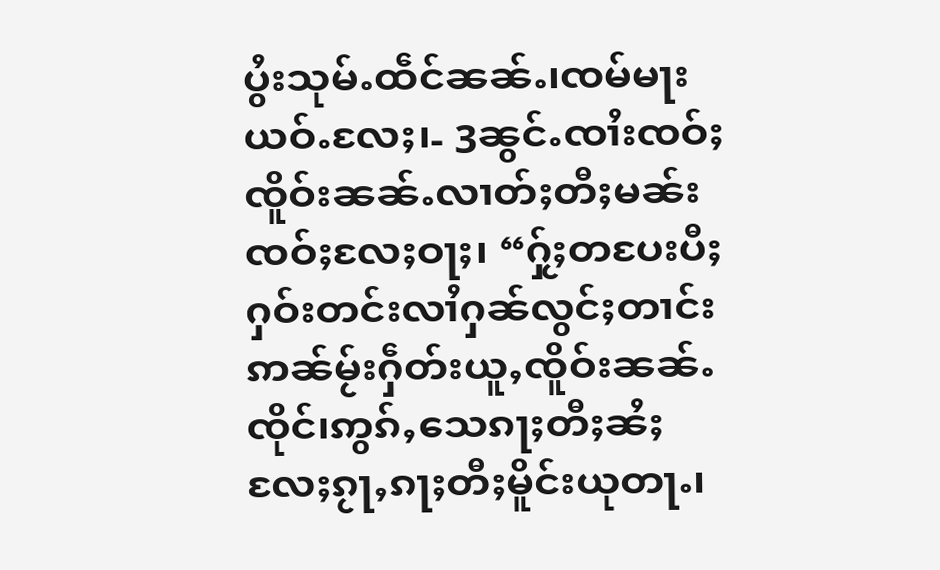ပွႆးသုမ်ႉထဵင်ၼၼ်ႉ၊ၸမ်မႃးယဝ်ႉလႄႈ၊- 3ၼွင်ႉၸၢႆးၸဝ်ႈၸိူဝ်းၼၼ်ႉလၢတ်ႈတီႈမၼ်းၸဝ်ႈလႄႈဝႃႈ၊ “ႁႂ်ႈတပႄးပီႈႁဝ်းတင်းလၢႆႁၼ်လွင်ႈတၢင်းဢၼ်မႂ်းႁဵတ်းယူႇၸိူဝ်းၼၼ်ႉၸိုင်၊ဢွၵ်ႇသေၵႃႈတီႈၼႆႈလႄႈၵႂႃႇၵႃႈတီႈမိူင်းယုတႃႉ၊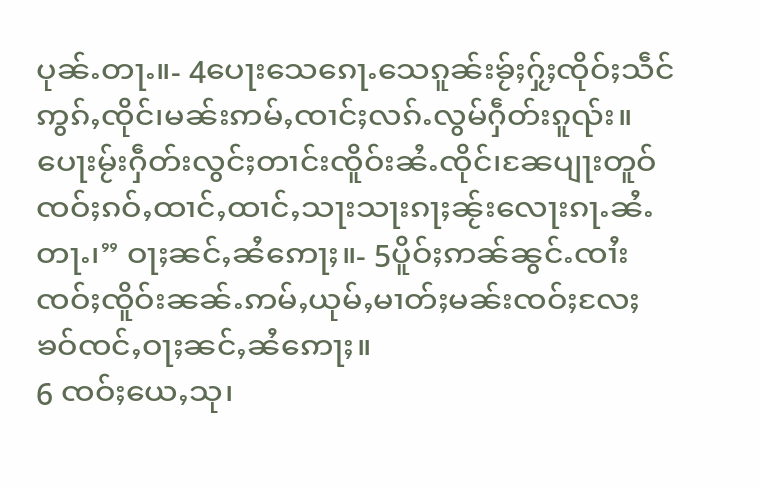ပုၼ်ႉတႃႉ။- 4ပေႃးသေၵေႃႉသေၵူၼ်းၶႂ်ႈႁႂ်ႈၸိုဝ်ႈသဵင်ဢွၵ်ႇၸိုင်၊မၼ်းဢမ်ႇၸၢင်ႈလၵ်ႉလွမ်ႁဵတ်းၵူၺ်း။ ပေႃးမႂ်းႁဵတ်းလွင်ႈတၢင်းၸိူဝ်းၼႆႉၸိုင်၊ၼႄပျႃးတူဝ်ၸဝ်ႈၵဝ်ႇထၢင်ႇထၢင်ႇသႃးသႃးၵႃႈၼႂ်းလေႃးၵႃႉၼႆႉတႃႉ၊” ဝႃႈၼင်ႇၼႆဢေႃႈ။- 5ပိူဝ်ႈဢၼ်ၼွင်ႉၸၢႆးၸဝ်ႈၸိူဝ်းၼၼ်ႉဢမ်ႇယုမ်ႇမၢတ်ႈမၼ်းၸဝ်ႈလႄႈၶဝ်ၸင်ႇဝႃႈၼင်ႇၼႆဢေႃႈ။
6 ၸဝ်ႈယေႇသု၊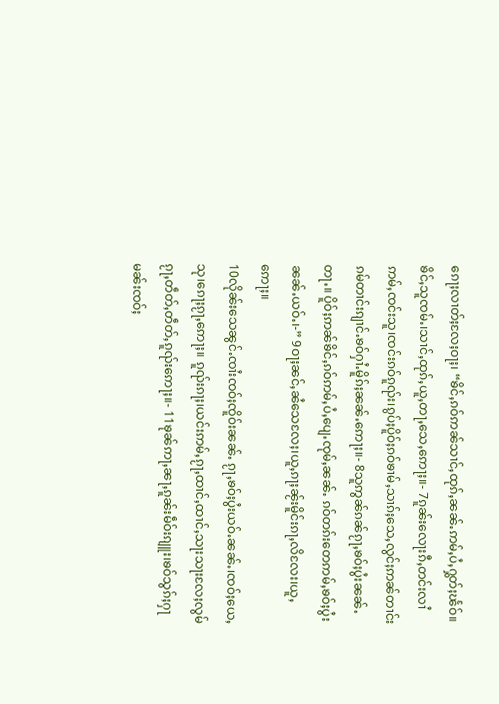ၵေႃႈလၢတ်ႈလႄႈဝႃႈ၊ “ၶိင်ႇၵဝ်ဢၼ်သၢင်ႇထုၵ်ႇၼၼ်ႉဢမ်ႇပႆႇႁွတ်ႈၽႅဝ်။ ၶိင်ႇသူၸမ်ႉ၊သၢင်ႇထုၵ်ႇယူႇတႃႇသေႇဢေႃႈ။- 7ၵူၼ်းလေႃးၵီႇတင်းလၢႆဢမ်ႇၸင်းသူ၊ၸင်းၵဝ်ၵူၺ်း၊ၵွပ်ႈပိူဝ်ႈၵဝ်ၶၢမ်ႇသၢၵ်ႈသေႇလွင်ႈဢၼ်တၢင်းၵမ်တၢင်းၵျၢင်ႉၶဝ်ႁၢႆႉမိူၵ်ႈၼၼ်ႉဢေႃႈ။- 8သူဢွၼ်ၵၼ်ၵႂႃႇၶဝ်ႈပွႆးၼၼ်ႉတႃႉ။ ပိူဝ်ႈဢၼ်ၶိင်ႇၵဝ်ဢမ်ႇပႆႇပျေႉၸုမ်ႇၼၼ်ႉ ၵဝ်တၵ်းတေဢမ်ႇၶဝ်ႈပွႆးၼၼ်ႉယဝ်ႉ၊-” 9ဝႃႈၼင်ႇၼႆသေလႄႈ၊ယူႇၵႃႈၼႂ်းမိူင်းၵႃႇလိလႄး၊ယူႇဢေႃႈ။
10လိုၼ်းသေၼွင်ႉၸၢႆးၸဝ်ႈၸိူဝ်းၼၼ်ႉ ၵႂႃႇၶဝ်ႈပွႆးယဝ်ႉၼၼ်ႉ၊ၸဝ်ႈယေႇသု၊ၵေႃႈၵႂႃႇဢေႃႈ။ ၵူၺ်းၵႃႈ၊ယင်းဢမ်ႇၵႂႃႇထၢင်ႇထၢင်ႇသႃးသႃးလႄႈလွမ်ၵႂႃႇတဵတ်ႇတဵတ်ႇၵူၺ်းဢေႃႈ။- 11ၶုၼ်ဢႃႇၼႃႇၵူၼ်းမဵဝ်းၵျူး၊ၶဝ်သွၵ်ႈႁႃမၼ်းၸဝ်ႈ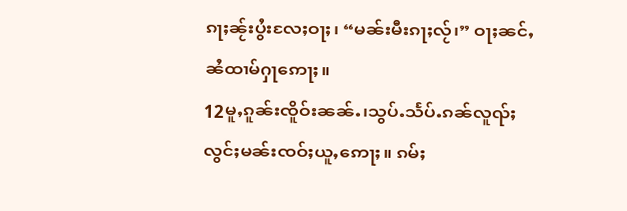ၵႃႈၼႂ်းပွႆးလႄႈဝႃႈ၊ “မၼ်းမီးၵႃႈလႂ်၊” ဝႃႈၼင်ႇၼႆထၢမ်ႁႃဢေႃႈ။
12မူႇၵူၼ်းၸိူဝ်းၼၼ်ႉ၊သွပ်ႉသႅပ်ႉၵၼ်လူၺ်ႈလွင်ႈမၼ်းၸဝ်ႈယူႇဢေႃႈ။ ၵမ်ႈ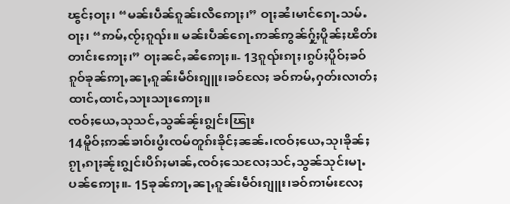ၽွင်ႈဝႃႈ၊ “မၼ်းပဵၼ်ၵူၼ်းလီဢေႃႈ၊” ဝႃႈၼႆ၊မၢင်ၵေႃႉသမ်ႉဝႃႈ၊ “ဢမ်ႇၸႂ်ႈၵူၺ်း။ မၼ်းပဵၼ်ၵေႃႉဢၼ်ဢွၼ်ႁႂ်ႈပိူၼ်ႈၽိတ်းတၢင်းဢေႃႈ၊” ဝႃႈၼင်ႇၼႆဢေႃႈ။- 13ၵူၺ်းၵႃႈ၊ၵွပ်ႈပိူဝ်ႈၶဝ်ၵူဝ်ၶုၼ်ဢႃႇၼႃႇၵူၼ်းမဵဝ်းၵျူး၊ၶဝ်လႄႈ ၶဝ်ဢမ်ႇႁတ်းလၢတ်ႈထၢင်ႇထၢင်ႇသႃးသႃးဢေႃႈ။
ၸဝ်ႈယေႇသုသင်ႇသွၼ်ၼႂ်းၵျွင်းၽြႃး
14မိူဝ်ႈဢၼ်ၶၢဝ်းပွႆးၸမ်တူၵ်းၶိုင်ႈၼၼ်ႉ၊ၸဝ်ႈယေႇသု၊ၶိုၼ်ႈၵႂႃႇၵႃႈၼႂ်းၵျွင်းပိၵ်ႈမၢၼ်ႇၸဝ်ႈသေလႄႈသင်ႇသွၼ်သုင်းမႃႉပၼ်ဢေႃႈ။- 15ၶုၼ်ဢႃႇၼႃႇၵူၼ်းမဵဝ်းၵျူး၊ၶဝ်ဢၢမ်းလႄႈ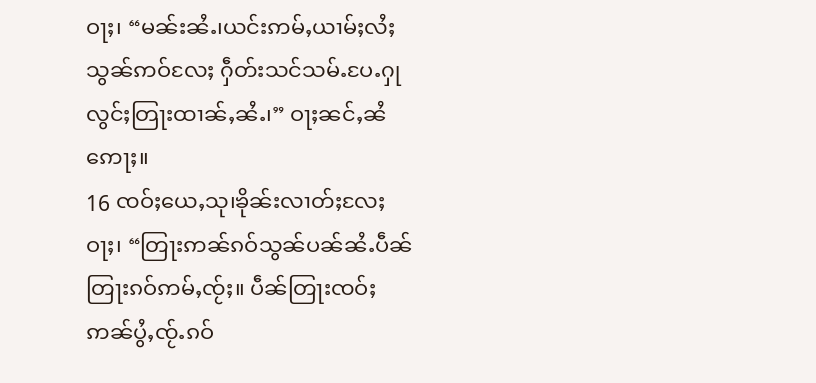ဝႃႈ၊ “မၼ်းၼႆႉ၊ယင်းဢမ်ႇယၢမ်ႈလႆႈသွၼ်ဢဝ်လႄႈ ႁဵတ်းသင်သမ်ႉပႄႉႁုလွင်ႈတြႃးထၢၼ်ႇၼႆႉ၊” ဝႃႈၼင်ႇၼႆဢေႃႈ။
16 ၸဝ်ႈယေႇသု၊ၶိုၼ်းလၢတ်ႈလႄႈဝႃႈ၊ “တြႃးဢၼ်ၵဝ်သွၼ်ပၼ်ၼႆႉပဵၼ်တြႃးၵဝ်ဢမ်ႇၸႂ်ႈ။ ပဵၼ်တြႃးၸဝ်ႈဢၼ်ပွႆႇၸႂ်ႉၵဝ်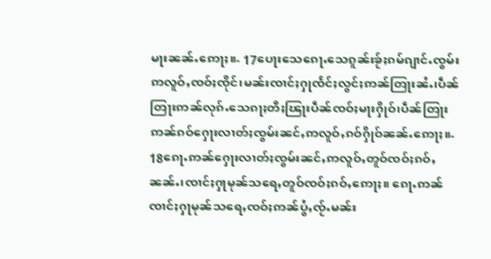မႃးၼၼ်ႉဢေႃႈ။- 17ပေႃးသေၵေႃႉသေၵူၼ်းၶႂ်ႈၵမ်ၵျၢင်ႉၸွမ်းဢလူဝ်ႇၸဝ်ႈၸိုင်၊မၼ်းၸၢင်ႈႁုၸႅင်ႈလွင်ႈဢၼ်တြႃးၼႆႉ၊ပဵၼ်တြႃးဢၼ်လုၵ်ႉသေၵႃႈတီႈၽြႃးပဵၼ်ၸဝ်ႈမႃးႁိုဝ်၊ပဵၼ်တြႃးဢၼ်ၵဝ်ႁေႃးလၢတ်ႈၸွမ်းၼင်ႇဢလူဝ်ႇၵဝ်ႁိုဝ်ၼၼ်ႉဢေႃႈ။- 18ၵေႃႉဢၼ်ႁေႃးလၢတ်ႈၸွမ်းၼင်ႇဢလူဝ်ႇတူဝ်ၸဝ်ႈၵဝ်ႇၼၼ်ႉ၊ၸၢင်ႈႁႃမုၼ်သရေႇတူဝ်ၸဝ်ႈၵဝ်ႇဢေႃႈ။ ၵေႃႉဢၼ်ၸၢင်ႈႁႃမုၼ်သရေႇၸဝ်ႈဢၼ်ပွႆႇၸႂ်ႉမၼ်း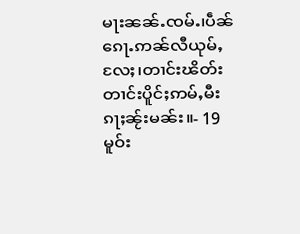မႃးၼၼ်ႉၸမ်ႉ၊ပဵၼ်ၵေႃႉဢၼ်လီယုမ်ႇလႄႈ၊တၢင်းၽိတ်းတၢင်းပိူင်ႈဢမ်ႇမီးၵႃႈၼႂ်းမၼ်း။- 19မူဝ်း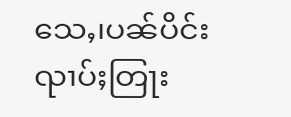သေႇ၊ပၼ်ပိင်းၺၢပ်ႈတြႃး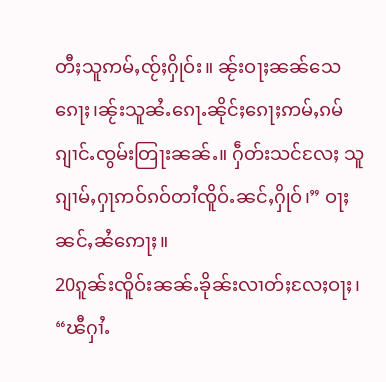တီႈသူဢမ်ႇၸႂ်ႈႁိုဝ်း။ ၼႂ်းဝႃႈၼၼ်သေၵေႃႈ၊ၼႂ်းသူၼႆႉၵေႃႉၼိုင်ႈၵေႃႈဢမ်ႇၵမ်ၵျၢင်ႉၸွမ်းတြႃးၼၼ်ႉ။ ႁဵတ်းသင်လႄႈ သူၵျၢမ်ႇႁႃဢဝ်ၵဝ်တၢႆၸိူဝ်ႉၼင်ႇႁိုဝ်၊” ဝႃႈၼင်ႇၼႆဢေႃႈ။
20ၵူၼ်းၸိူဝ်းၼၼ်ႉၶိုၼ်းလၢတ်ႈလႄႈဝႃႈ၊ “ၽီႁၢႆႉ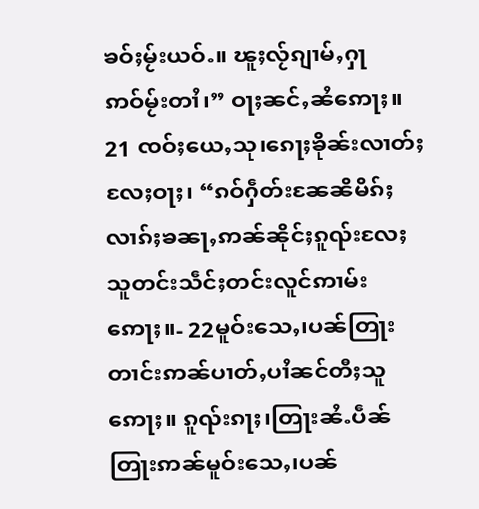ၶဝ်ႈမႂ်းယဝ်ႉ။ ၽူႈလႂ်ၵျၢမ်ႇႁႃဢဝ်မႂ်းတၢႆ၊” ဝႃႈၼင်ႇၼႆဢေႃႈ။
21 ၸဝ်ႈယေႇသု၊ၵေႃႈၶိုၼ်းလၢတ်ႈလႄႈဝႃႈ၊ “ၵဝ်ႁဵတ်းၼႄၼိမိၵ်ႈလၢၵ်ႈၶၼႃႇဢၼ်ၼိုင်ႈၵူၺ်းလႄႈ သူတင်းသဵင်ႈတင်းလူင်ဢၢမ်းဢေႃႈ။- 22မူဝ်းသေႇ၊ပၼ်တြႃးတၢင်းဢၼ်ပၢတ်ႇပၢႆၼင်တီႈသူဢေႃႈ။ ၵူၺ်းၵႃႈ၊တြႃးၼႆႉပဵၼ်တြႃးဢၼ်မူဝ်းသေႇ၊ပၼ်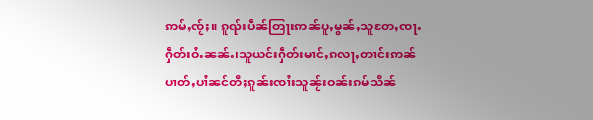ဢမ်ႇၸႂ်ႈ။ ၵူၺ်းပဵၼ်တြႃးဢၼ်ပူႇမွၼ်ႇသူတႄႇၸႃႉႁဵတ်းဝႆႉၼၼ်ႉ၊သူယင်းႁဵတ်းမၢင်ႇၵလႃႇတၢင်းဢၼ်ပၢတ်ႇပၢႆၼင်တီႈၵူၼ်းၸၢႆးသူၼႂ်းဝၼ်းၵမ်သိၼ်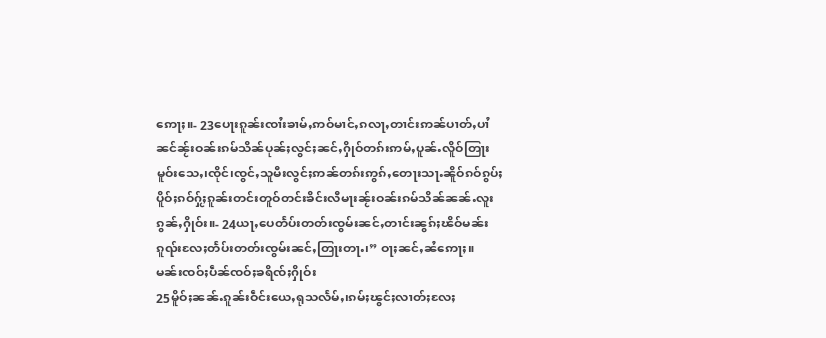ဢေႃႈ။- 23ပေႃးၵူၼ်းၸၢႆးၶၢမ်ႇဢဝ်မၢင်ႇၵလႃႇတၢင်းဢၼ်ပၢတ်ႇပၢႆၼင်ၼႂ်းဝၼ်းၵမ်သိၼ်ပုၼ်ႈလွင်ႈၼင်ႇႁိုဝ်တၵ်းဢမ်ႇပူၼ်ႉလိူဝ်တြႃးမူဝ်းသေႇ၊ၸိုင်၊ၸွင်ႇသူမီးလွင်ႈဢၼ်တၵ်းဢွၵ်ႇတေႃးသႃႉၼိူဝ်ၵဝ်ၵွပ်ႈပိူဝ်ႈၵဝ်ႁႂ်ႈၵူၼ်းတင်းတူဝ်တင်းၶိင်းလီမႃးၼႂ်းဝၼ်းၵမ်သိၼ်ၼၼ်ႉလူးၵွၼ်ႇႁိုဝ်း။- 24ယႃႇပေတႅပ်းတတ်းၸွမ်းၼင်ႇတၢင်းၼွၵ်ႈၽိဝ်မၼ်းၵူၺ်းလႄႈတႅပ်းတတ်းၸွမ်းၼင်ႇတြႃးတႃႉ၊” ဝႃႈၼင်ႇၼႆဢေႃႈ။
မၼ်းၸဝ်ႈပဵၼ်ၸဝ်ႈၶရိၸ်ႈႁိုဝ်း
25မိူဝ်ႈၼၼ်ႉၵူၼ်းဝဵင်းယေႇရုသလႅမ်ႇ၊ၵမ်ႈၽွင်ႈလၢတ်ႈလႄႈ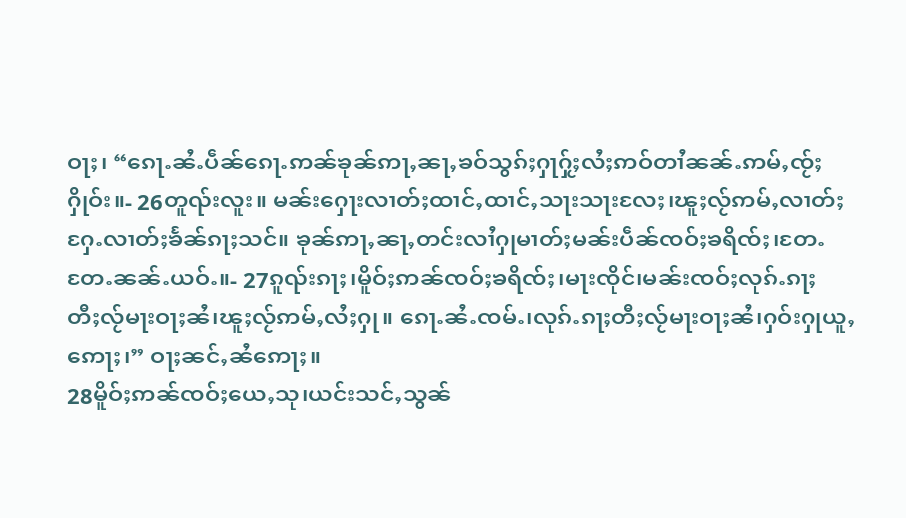ဝႃႈ၊ “ၵေႃႉၼႆႉပဵၼ်ၵေႃႉဢၼ်ၶုၼ်ဢႃႇၼႃႇၶဝ်သွၵ်ႈႁႃႁႂ်ႈလႆႈဢဝ်တၢႆၼၼ်ႉဢမ်ႇၸႂ်ႈႁိုဝ်း။- 26တူၺ်းလူး။ မၼ်းႁေႃးလၢတ်ႈထၢင်ႇထၢင်ႇသႃးသႃးလႄႈ၊ၽူႈလႂ်ဢမ်ႇလၢတ်ႈႁႄႉလၢတ်ႈၶႅၼ်ၵႃႈသင်။ ၶုၼ်ဢႃႇၼႃႇတင်းလၢႆႁုမၢတ်ႈမၼ်းပဵၼ်ၸဝ်ႈၶရိၸ်ႈ၊တႄႉတႄႉၼၼ်ႉယဝ်ႉ။- 27ၵူၺ်းၵႃႈ၊မိူဝ်ႈဢၼ်ၸဝ်ႈၶရိၸ်ႈ၊မႃးၸိုင်၊မၼ်းၸဝ်ႈလုၵ်ႉၵႃႈတီႈလႂ်မႃးဝႃႈၼႆ၊ၽူႈလႂ်ဢမ်ႇလႆႈႁု။ ၵေႃႉၼႆႉၸမ်ႉ၊လုၵ်ႉၵႃႈတီႈလႂ်မႃးဝႃႈၼႆ၊ႁဝ်းႁုယူႇဢေႃႈ၊” ဝႃႈၼင်ႇၼႆဢေႃႈ။
28မိူဝ်ႈဢၼ်ၸဝ်ႈယေႇသု၊ယင်းသင်ႇသွၼ်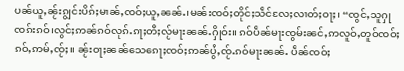ပၼ်ယူႇၼႂ်းၵျွင်းပိၵ်ႈမၢၼ်ႇၸဝ်ႈယူႇၼၼ်ႉ၊မၼ်းၸဝ်ႈတိုင်ႈသဵင်လႄႈလၢတ်ႈဝႃႈ၊ “ၸွင်ႇသူႁုၸၵ်းၵဝ်၊လွင်ႈဢၼ်ၵဝ်လုၵ်ႉၵႃႈတီႈလႂ်မႃးၼၼ်ႉႁိုဝ်း။ ၵဝ်ပဵၼ်မႃးၸွမ်းၼင်ႇဢလူဝ်ႇတူဝ်ၸဝ်ႈၵဝ်ႇဢမ်ႇၸႂ်ႈ။ ၼႂ်းဝႃႈၼၼ်သေၵေႃႈၸဝ်ႈဢၼ်ပွႆႇၸႂ်ႉၵဝ်မႃးၼၼ်ႉ ပဵၼ်ၸဝ်ႈ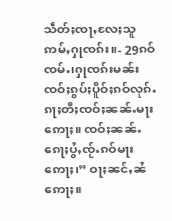သဵတ်ႈၸႃႇလႄႈသူဢမ်ႇႁုၸၵ်း။- 29ၵဝ်ၸမ်ႉ၊ႁုၸၵ်းမၼ်းၸဝ်ႈၵွပ်ႈပိူဝ်ႈၵဝ်လုၵ်ႉၵႃႈတီႈၸဝ်ႈၼၼ်ႉမႃးဢေႃႈ။ ၸဝ်ႈၼၼ်ႉၵေႃႈပွႆႇၸႂ်ႉၵဝ်မႃးဢေႃႈ၊” ဝႃႈၼင်ႇၼႆဢေႃႈ။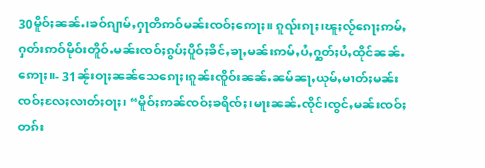30မိူဝ်ႈၼၼ်ႉ၊ၶဝ်ၵျၢမ်ႇႁႃတိဢဝ်မၼ်းၸဝ်ႈဢေႃႈ။ ၵူၺ်းၵႃႈ၊ၽူႈလႂ်ၵေႃႈဢမ်ႇႁတ်းဢဝ်မိုဝ်းတိူဝ်ႉမၼ်းၸဝ်ႈၵွပ်ႈပိူဝ်ႈၶိင်ႇၶႃႇမၼ်းဢမ်ႇပႆႇႁွတ်ႈပႆႇထိုင်ၼၼ်ႉဢေႃႈ။- 31ၼႂ်းဝႃႈၼၼ်သေၵေႃႈ၊ၵူၼ်းၸိူဝ်းၼၼ်ႉၼမ်ၼႃႇယုမ်ႇမၢတ်ႈမၼ်းၸဝ်ႈလႄႈလၢတ်ႈဝႃႈ၊ “မိူဝ်ႈဢၼ်ၸဝ်ႈၶရိၸ်ႈ၊မႃးၼၼ်ႉၸိုင်၊ၸွင်ႇမၼ်းၸဝ်ႈတၵ်း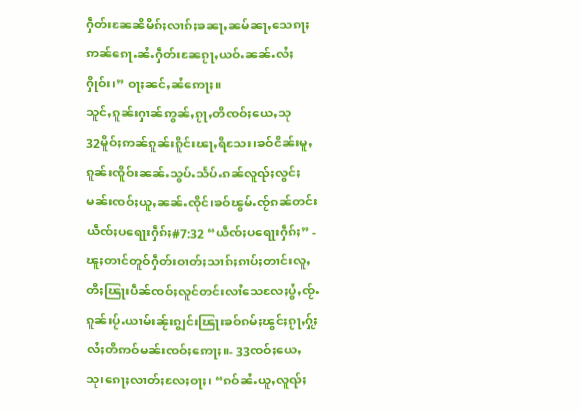ႁဵတ်းၼႄၼိမိၵ်ႈလၢၵ်ႈၶၼႃႇၼမ်ၼႃႇသေၵႃႈဢၼ်ၵေႃႉၼႆႉႁဵတ်းၼႄၵႂႃႇယဝ်ႉၼၼ်ႉလႆႈႁိုဝ်း၊” ဝႃႈၼင်ႇၼႆဢေႃႈ။
သူင်ႇၵူၼ်းႁၢၼ်ဢွၼ်ႇၵႂႃႇတိၸဝ်ႈယေႇသု
32မိူဝ်ႈဢၼ်ၵူၼ်းၵိူင်းၽႃႇရိသႄး၊ၶဝ်ငိၼ်းမူႇၵူၼ်းၸိူဝ်းၼၼ်ႉသွပ်ႉသႅပ်ႉၵၼ်လူၺ်ႈလွင်ႈမၼ်းၸဝ်ႈယူႇၼၼ်ႉၸိုင်၊ၶဝ်ၽွမ်ႉၸႂ်ၵၼ်တင်းယဵၸ်ႈပရေႃးႁဵၵ်ႈ#7:32 “ယဵၸ်ႈပရေႃးႁဵၵ်ႈ” - ၽူႈတၢင်တူဝ်ႁဵတ်းဝၢတ်ႈသၢၵ်ႈၵၢပ်ႈတၢင်းလူႇတီႈၽြႃးပဵၼ်ၸဝ်ႈလူင်တင်းလၢႆသေလႄႈပွႆႇၸႂ်ႉၵူၼ်းပႂ်ႉယၢမ်းၼႂ်းၵျွင်းၽြႃးၶဝ်ၵမ်ႈၽွင်ႈၵႂႃႇႁႂ်ႈလႆႈတိဢဝ်မၼ်းၸဝ်ႈဢေႃႈ။- 33ၸဝ်ႈယေႇသု၊ၵေႃႈလၢတ်ႈလႄႈဝႃႈ၊ “ၵဝ်ၼႆႉယူႇလူၺ်ႈ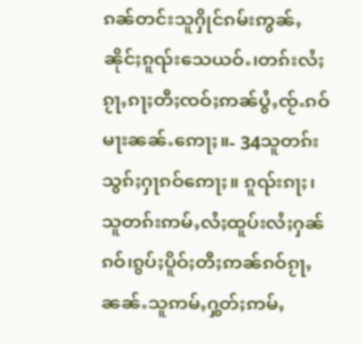ၵၼ်တင်းသူႁိုင်ၵမ်းဢွၼ်ႇၼိုင်ႈၵူၺ်းသေယဝ်ႉ၊တၵ်းလႆႈၵႂႃႇၵႃႈတီႈၸဝ်ႈဢၼ်ပွႆႇၸႂ်ႉၵဝ်မႃးၼၼ်ႉဢေႃႈ။- 34သူတၵ်းသွၵ်ႈႁႃၵဝ်ဢေႃႈ။ ၵူၺ်းၵႃႈ၊သူတၵ်းဢမ်ႇလႆႈထူပ်းလႆႈႁၼ်ၵဝ်၊ၵွပ်ႈပိူဝ်ႈတီႈဢၼ်ၵဝ်ၵႂႃႇၼၼ်ႉသူဢမ်ႇႁွတ်ႈဢမ်ႇ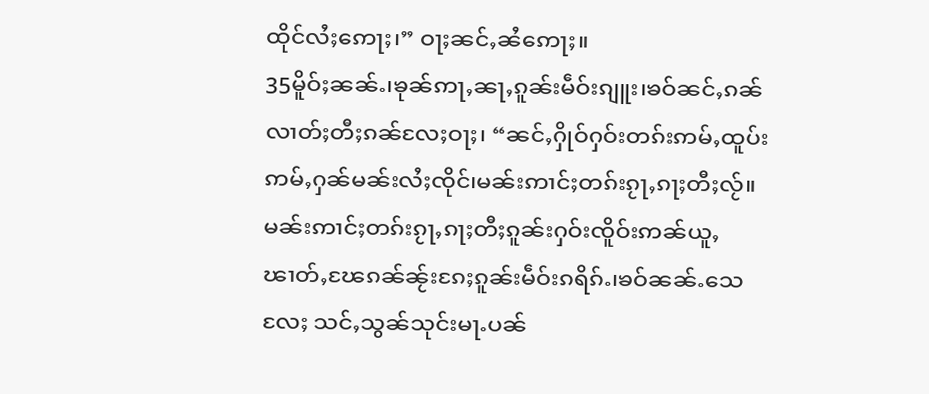ထိုင်လႆႈဢေႃႈ၊” ဝႃႈၼင်ႇၼႆဢေႃႈ။
35မိူဝ်ႈၼၼ်ႉ၊ၶုၼ်ဢႃႇၼႃႇၵူၼ်းမဵဝ်းၵျူး၊ၶဝ်ၼင်ႇၵၼ်လၢတ်ႈတီႈၵၼ်လႄႈဝႃႈ၊ “ၼင်ႇႁိုဝ်ႁဝ်းတၵ်းဢမ်ႇထူပ်းဢမ်ႇႁၼ်မၼ်းလႆႈၸိုင်၊မၼ်းဢၢင်ႈတၵ်းၵႂႃႇၵႃႈတီႈလႂ်။ မၼ်းဢၢင်ႈတၵ်းၵႂႃႇၵႃႈတီႈၵူၼ်းႁဝ်းၸိူဝ်းဢၼ်ယူႇၽၢတ်ႇၽႄၵၼ်ၼႂ်းၵႄႈၵူၼ်းမဵဝ်းၵရိၵ်ႉ၊ၶဝ်ၼၼ်ႉသေလႄႈ သင်ႇသွၼ်သုင်းမႃႉပၼ်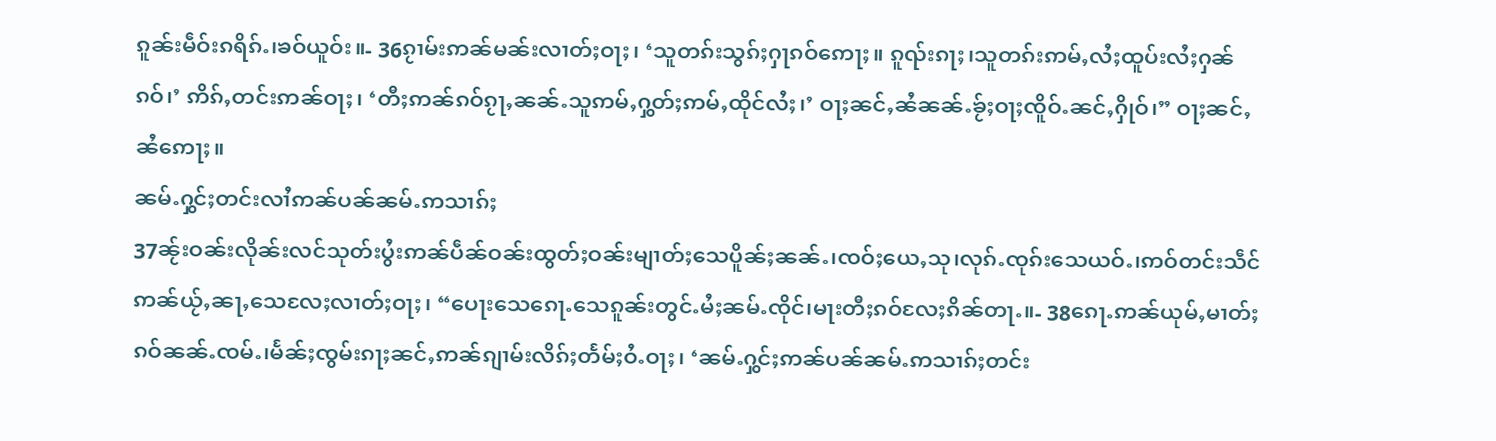ၵူၼ်းမဵဝ်းၵရိၵ်ႉ၊ၶဝ်ယူဝ်း။- 36ၵႂၢမ်းဢၼ်မၼ်းလၢတ်ႈဝႃႈ၊ ‘သူတၵ်းသွၵ်ႈႁႃၵဝ်ဢေႃႈ။ ၵူၺ်းၵႃႈ၊သူတၵ်းဢမ်ႇလႆႈထူပ်းလႆႈႁၼ်ၵဝ်၊’ ဢိၵ်ႇတင်းဢၼ်ဝႃႈ၊ ‘တီႈဢၼ်ၵဝ်ၵႂႃႇၼၼ်ႉသူဢမ်ႇႁွတ်ႈဢမ်ႇထိုင်လႆႈ၊’ ဝႃႈၼင်ႇၼႆၼၼ်ႉၶႂ်ႈဝႃႈၸိူဝ်ႉၼင်ႇႁိုဝ်၊” ဝႃႈၼင်ႇၼႆဢေႃႈ။
ၼမ်ႉႁွင်ႈတင်းလၢႆဢၼ်ပၼ်ၼမ်ႉဢသၢၵ်ႈ
37ၼႂ်းဝၼ်းလိုၼ်းလင်သုတ်းပွႆးဢၼ်ပဵၼ်ဝၼ်းထွတ်ႈဝၼ်းမျၢတ်ႈသေပိူၼ်ႈၼၼ်ႉ၊ၸဝ်ႈယေႇသု၊လုၵ်ႉၸုၵ်းသေယဝ်ႉ၊ဢဝ်တင်းသဵင်ဢၼ်ယႂ်ႇၼႃႇသေလႄႈလၢတ်ႈဝႃႈ၊ “ပေႃးသေၵေႃႉသေၵူၼ်းတွင်ႉမႆႈၼမ်ႉၸိုင်၊မႃးတီႈၵဝ်လႄႈၵိၼ်တႃႉ။- 38ၵေႃႉဢၼ်ယုမ်ႇမၢတ်ႈၵဝ်ၼၼ်ႉၸမ်ႉ၊မႅၼ်ႈၸွမ်းၵႃႈၼင်ႇဢၼ်ၵျၢမ်းလိၵ်ႈတႅမ်ႈဝႆႉဝႃႈ၊ ‘ၼမ်ႉႁွင်ႈဢၼ်ပၼ်ၼမ်ႉဢသၢၵ်ႈတင်း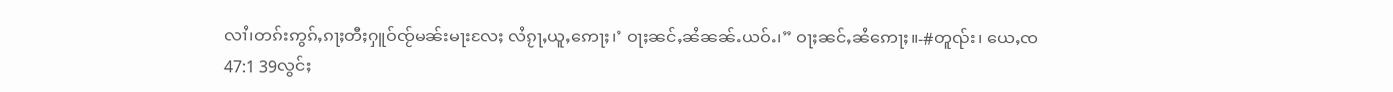လၢႆ၊တၵ်းဢွၵ်ႇၵႃႈတီႈႁူဝ်ၸႂ်မၼ်းမႃးလႄႈ လႆၵႂႃႇယူႇဢေႃႈ၊’ ဝႃႈၼင်ႇၼႆၼၼ်ႉယဝ်ႉ၊” ဝႃႈၼင်ႇၼႆဢေႃႈ။-#တူၺ်း၊ ယေႇၸ 47:1 39လွင်ႈ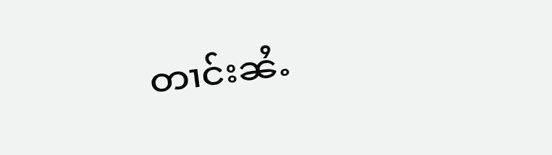တၢင်းၼႆႉ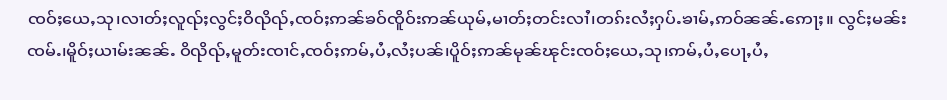ၸဝ်ႈယေႇသု၊လၢတ်ႈလူၺ်ႈလွင်ႈဝိၺိၺ်ႇၸဝ်ႈဢၼ်ၶဝ်ၸိူဝ်းဢၼ်ယုမ်ႇမၢတ်ႈတင်းလၢႆ၊တၵ်းလႆႈႁပ်ႉၶၢမ်ႇဢဝ်ၼၼ်ႉဢေႃႈ။ လွင်ႈမၼ်းၸမ်ႉ၊မိူဝ်ႈယၢမ်းၼၼ်ႉ ဝိၺိၺ်ႇမူတ်းၸၢင်ႇၸဝ်ႈဢမ်ႇပႆႇလႆႈပၼ်၊ပိူဝ်ႈဢၼ်မုၼ်ၽုင်းၸဝ်ႈယေႇသု၊ဢမ်ႇပႆႇပေႃႇပႆႇ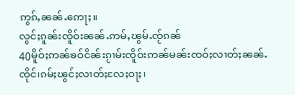ဢွၵ်ႇၼၼ်ႉဢေႃႈ။
လွင်ႈၵူၼ်းၸိူဝ်းၼၼ်ႉဢမ်ႇၽွမ်ႉၸႂ်ၵၼ်
40မိူဝ်ႈဢၼ်ၶဝ်ငိၼ်းၵႂၢမ်းၸိူဝ်းဢၼ်မၼ်းၸဝ်ႈလၢတ်ႈၼၼ်ႉၸိုင်၊ၵမ်ႈၽွင်ႈလၢတ်ႈလႄႈဝႃႈ၊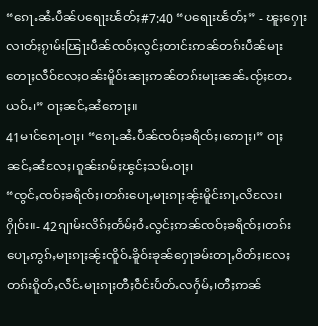“ၵေႃႉၼႆႉပဵၼ်ပရေႃးၽႅတ်ႈ#7:40 “ပရေႃးၽႅတ်ႈ” - ၽူႈႁေႃးလၢတ်ႈၵႂၢမ်းၽြႃးပဵၼ်ၸဝ်ႈလွင်ႈတၢင်းဢၼ်တၵ်းပဵၼ်မႃးတေႃႈလဵဝ်လႄႈဝၼ်းမိူဝ်းၼႃႈဢၼ်တၵ်းမႃးၼၼ်ႉၸႂ်ႈတႄႉယဝ်ႉ၊” ဝႃႈၼင်ႇၼႆဢေႃႈ။
41မၢင်ၵေႃႉဝႃႈ၊ “ၵေႃႉၼႆႉပဵၼ်ၸဝ်ႈၶရိၸ်ႈ၊ဢေႃႈ၊” ဝႃႈၼင်ႇၼႆလႄႈ၊ၵူၼ်းၵမ်ႈၽွင်ႈသမ်ႉဝႃႈ၊
“ၸွင်ႇၸဝ်ႈၶရိၸ်ႈ၊တၵ်းပေႃႇမႃးၵႃႈၼႂ်းမိူင်းၵႃႇလိလႄး၊ႁိုဝ်း။- 42ၵျၢမ်းလိၵ်ႈတႅမ်ႈဝႆႉလွင်ႈဢၼ်ၸဝ်ႈၶရိၸ်ႈ၊တၵ်းပေႃႇဢွၵ်ႇမႃးၵႃႈၼႂ်းၸိူဝ်ႉၶိူဝ်းၶုၼ်ႁေႃၶမ်းတႃႇဝိတ်ႈ၊လႄႈ တၵ်းၵိူတ်ႇလဵင်ႉမႃးၵႃႈတီႈဝဵင်းပႅတ်ႉလႁႅမ်ႇ၊တီႈဢၼ်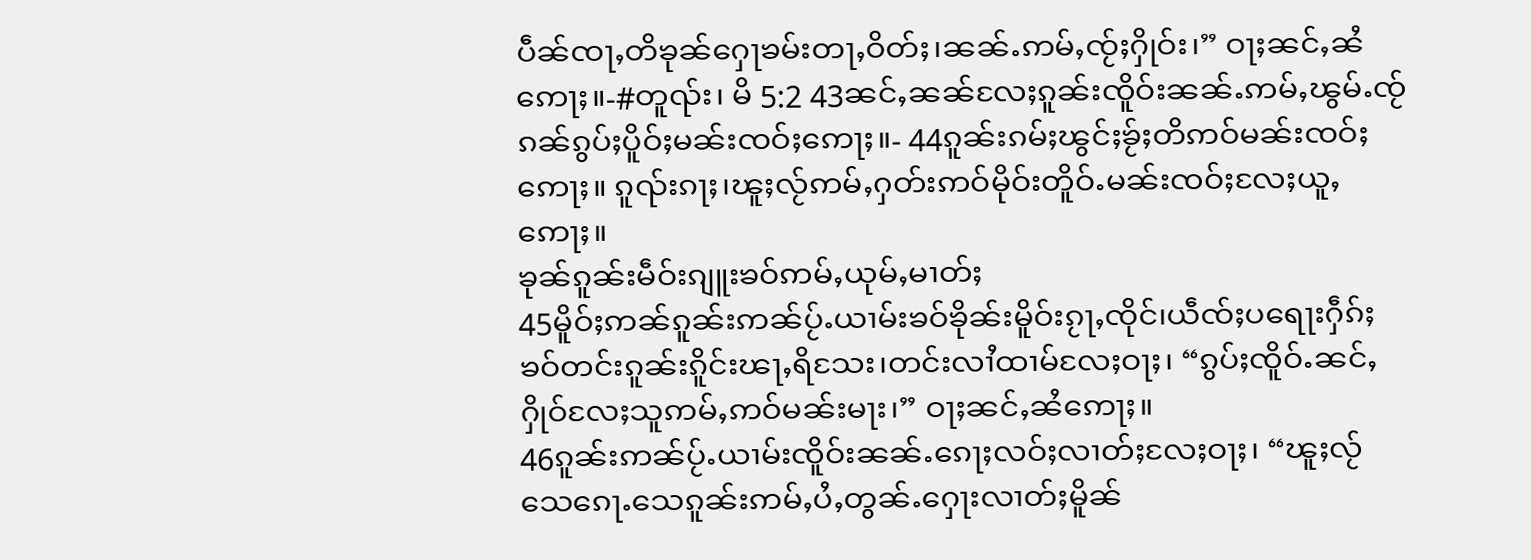ပဵၼ်ၸႃႇတိၶုၼ်ႁေႃၶမ်းတႃႇဝိတ်ႈ၊ၼၼ်ႉဢမ်ႇၸႂ်ႈႁိုဝ်း၊” ဝႃႈၼင်ႇၼႆဢေႃႈ။-#တူၺ်း၊ မိ 5:2 43ၼင်ႇၼၼ်လႄႈၵူၼ်းၸိူဝ်းၼၼ်ႉဢမ်ႇၽွမ်ႉၸႂ်ၵၼ်ၵွပ်ႈပိူဝ်ႈမၼ်းၸဝ်ႈဢေႃႈ။- 44ၵူၼ်းၵမ်ႈၽွင်ႈၶႂ်ႈတိဢဝ်မၼ်းၸဝ်ႈဢေႃႈ။ ၵူၺ်းၵႃႈ၊ၽူႈလႂ်ဢမ်ႇႁတ်းဢဝ်မိုဝ်းတိူဝ်ႉမၼ်းၸဝ်ႈလႄႈယူႇဢေႃႈ။
ၶုၼ်ၵူၼ်းမဵဝ်းၵျူးၶဝ်ဢမ်ႇယုမ်ႇမၢတ်ႈ
45မိူဝ်ႈဢၼ်ၵူၼ်းဢၼ်ပႂ်ႉယၢမ်းၶဝ်ၶိုၼ်းမိူဝ်းၵႂႃႇၸိုင်၊ယဵၸ်ႈပရေႃးႁဵၵ်ႈၶဝ်တင်းၵူၼ်းၵိူင်းၽႃႇရိသႄး၊တင်းလၢႆထၢမ်လႄႈဝႃႈ၊ “ၵွပ်ႈၸိူဝ်ႉၼင်ႇႁိုဝ်လႄႈသူဢမ်ႇဢဝ်မၼ်းမႃး၊” ဝႃႈၼင်ႇၼႆဢေႃႈ။
46ၵူၼ်းဢၼ်ပႂ်ႉယၢမ်းၸိူဝ်းၼၼ်ႉၵေႃႈလဝ်ႈလၢတ်ႈလႄႈဝႃႈ၊ “ၽူႈလႂ်သေၵေႃႉသေၵူၼ်းဢမ်ႇပႆႇတွၼ်ႉႁေႃးလၢတ်ႈမိူၼ်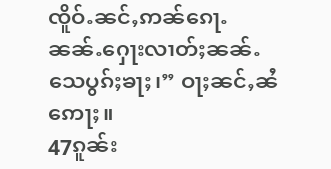ၸိူဝ်ႉၼင်ႇဢၼ်ၵေႃႉၼၼ်ႉႁေႃးလၢတ်ႈၼၼ်ႉသေပွၵ်ႈၶႃႈ၊” ဝႃႈၼင်ႇၼႆဢေႃႈ။
47ၵူၼ်း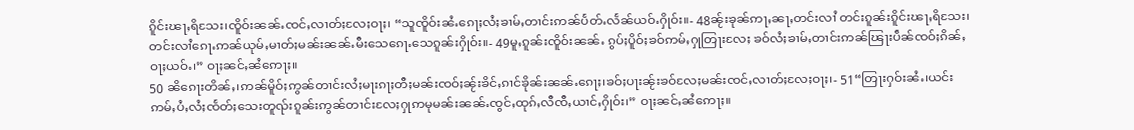ၵိူင်းၽႃႇရိသႄး၊ၸိူဝ်းၼၼ်ႉၸင်ႇလၢတ်ႈလႄႈဝႃႈ၊ “သူၸိူဝ်းၼႆႉၵေႃႈလႆႈၶၢမ်ႇတၢင်းဢၼ်ပႅတ်ႉလႅၼ်ယဝ်ႉႁိုဝ်း။- 48ၼႂ်းၶုၼ်ဢႃႇၼႃႇတင်းလၢႆ တင်းၵူၼ်းၵိူင်းၽႃႇရိသႄး၊တင်းလၢႆၵေႃႉဢၼ်ယုမ်ႇမၢတ်ႈမၼ်းၼၼ်ႉမီးသေၵေႃႉသေၵူၼ်းႁိုဝ်း။- 49မူႇၵူၼ်းၸိူဝ်းၼၼ်ႉ ၵွပ်ႈပိူဝ်ႈၶဝ်ဢမ်ႇႁုတြႃးလႄႈ ၶဝ်လႆႈၶၢမ်ႇတၢင်းဢၼ်ၽြႃးပဵၼ်ၸဝ်ႈၵိၼ်ႇဝႃႈယဝ်ႉ၊” ဝႃႈၼင်ႇၼႆဢေႃႈ။
50 ၼိၵေႃးတိၼ်ႇ၊ဢၼ်မိူဝ်ႈဢွၼ်တၢင်းလႆႈမႃးၵႃႈတီႈမၼ်းၸဝ်ႈၼႂ်းၶိင်ႇၵၢင်ၶိုၼ်းၼၼ်ႉၵေႃႈ၊ၶဝ်ႈပႃးၼႂ်းၶဝ်လႄႈမၼ်းၸင်ႇလၢတ်ႈလႄႈဝႃႈ၊- 51“တြႃးႁဝ်းၼႆႉ၊ယင်းဢမ်ႇပႆႇလႆႈၸႅတ်ႈသေးတူၺ်းၵူၼ်းဢွၼ်တၢင်းလႄႈႁုဢမုမၼ်းၼၼ်ႉၸွင်ႇထုၵ်ႇလီၸီႇယၢင်ႇႁိုဝ်း၊” ဝႃႈၼင်ႇၼႆဢေႃႈ။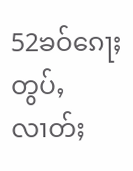52ၶဝ်ၵေႃႈတွပ်ႇလၢတ်ႈ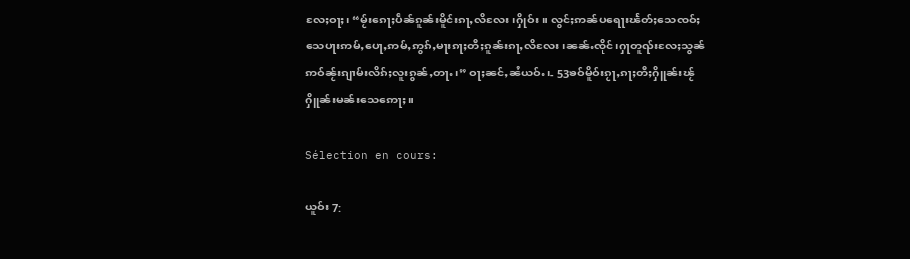လႄႈဝႃႈ၊ “မႂ်းၵေႃႈပဵၼ်ၵူၼ်းမိူင်းၵႃႇလိလႄး၊ႁိုဝ်း။ လွင်ႈဢၼ်ပရေႃးၽႅတ်ႈသေၸဝ်ႈသေပႃးဢမ်ႇပေႃႇဢမ်ႇဢွၵ်ႇမႃးၵႃႈတီႈၵူၼ်းၵႃႇလိလႄး၊ၼၼ်ႉၸိုင်၊ႁႃတူၺ်းလႄႈသွၼ်ဢဝ်ၼႂ်းၵျၢမ်းလိၵ်ႈလူးၵွၼ်ႇတႃႉ၊” ဝႃႈၼင်ႇၼႆယဝ်ႉ၊- 53ၶဝ်မိူဝ်းၵႂႃႇၵႃႈတီႈႁိူၼ်းၽႂ်ႁိူၼ်းမၼ်းသေဢေႃႈ။

Sélection en cours:

ယူဝ်း 7: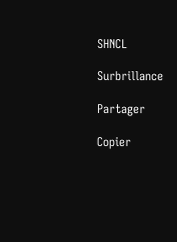SHNCL

Surbrillance

Partager

Copier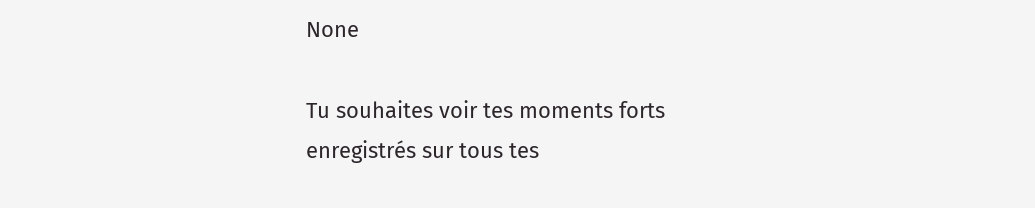None

Tu souhaites voir tes moments forts enregistrés sur tous tes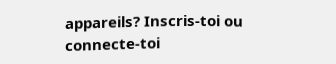appareils? Inscris-toi ou connecte-toi